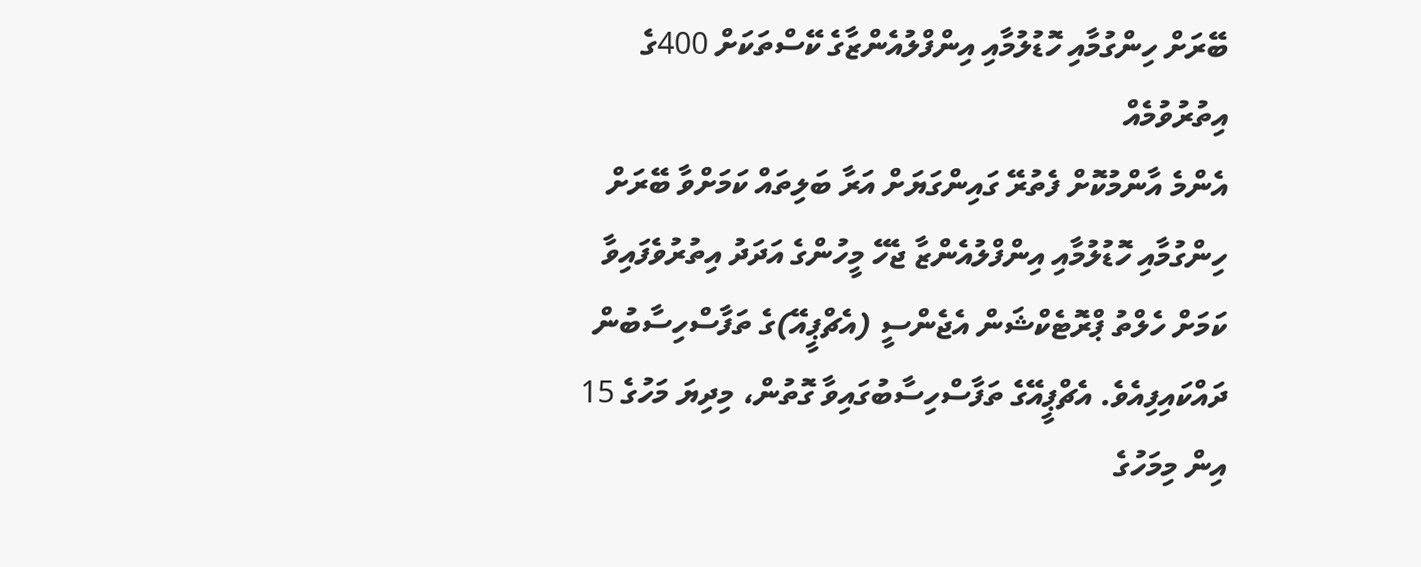ބޭރަށް ހިންގުމާއި ހޮޑުލުމާއި އިންފްލުއެންޒާގެ ކޭސްތަކަށް 400ގެ އިތުރުވުމެއް
އެންމެ އާންމުކޮށް ފެތުރޭ ގައިންގަޔަށް އަރާ ބަލިތައް ކަމަށްވާ ބޭރަށް ހިންގުމާއި ހޮޑުލުމާއި އިންފްލުއެންޒާ ޖެހޭ މީހުންގެ އަދަދު އިތުރުވެފައިވާ ކަމަށް ހެލްތު ޕްރޮޓެކްޝަން އެޖެންސީ (އެޗްޕީއޭ)ގެ ތަފާސްހިސާބުން ދައްކައިފިއެވެ. އެޗްޕީއޭގެ ތަފާސްހިސާބުގައިވާ ގޮތުން، މިދިޔަ މަހުގެ 15 އިން މިމަހުގެ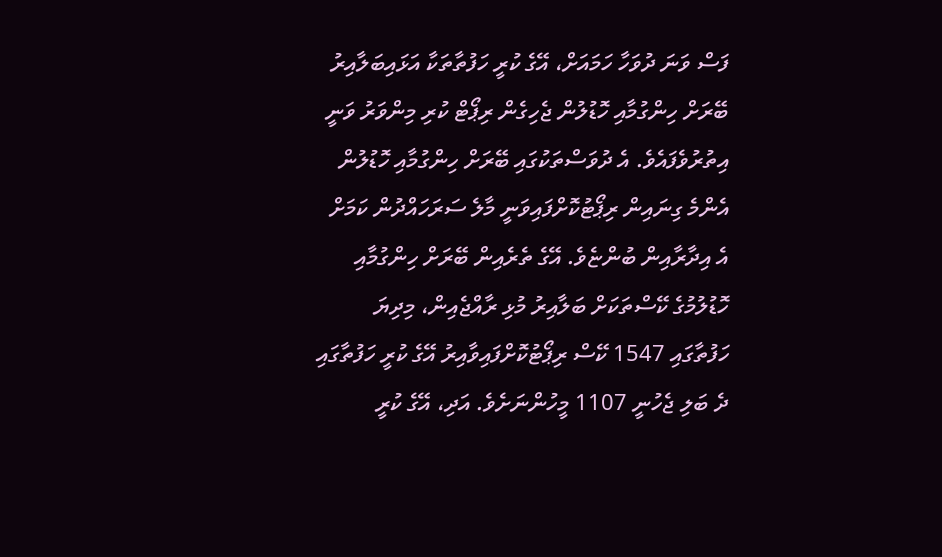ފަސް ވަނަ ދުވަހާ ހަމައަށް، އޭގެ ކުރީ ހަފުތާތަކާ އަޅައިބަލާއިރު ބޭރަށް ހިންގުމާއި ހޮޑުލުން ޖެހިގެން ރިޕޯޓް ކުރި މިންވަރު ވަނީ އިތުރުވެފައެވެ. އެ ދުވަސްތަކުގައި ބޭރަށް ހިންގުމާއި ހޮޑުލުން އެންމެ ގިނައިން ރިޕޯޓުކޮށްފައިވަނީ މާލެ ސަރަހައްދުން ކަމަށް އެ އިދާރާއިން ބުންޏެވެ. އޭގެ ތެރެއިން ބޭރަށް ހިންގުމާއި ހޮޑުލުމުގެ ކޭސްތަކަށް ބަލާއިރު މުޅި ރާއްޖެއިން، މިދިޔަ ހަފުތާގައި 1547 ކޭސް ރިޕޯޓުކޮށްފައިވާއިރު އޭގެ ކުރީ ހަފުތާގައި ދެ ބަލި ޖެހުނީ 1107 މީހުންނަށެވެ. އަދި، އޭގެ ކުރީ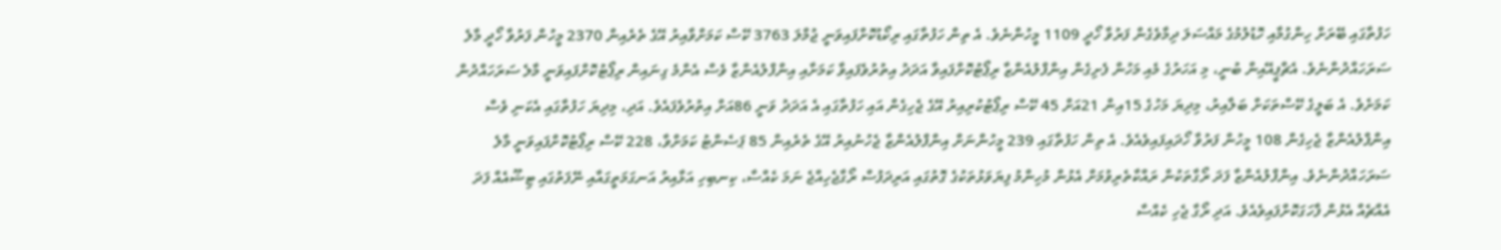ހަފުތާގައި ބޭރަށް ހިންގުމާއި ހޮޑުލުމުގެ މައްސަލަ ދިމާވެގެން ފަރުވާ ހޯދީ 1109 މީހުންނެވެ. އެ ތިން ހަފުތާގައި ރިކޯޑުކޮށްފައިވަނީ ޖުމްލަ 3763 ކޭސް ކަމަށްވާއިރު އޭގެ ތެރެއިން 2370 މީހުން ފަރުވާ ހޯދީ މާލެ ސަރަހައްދުންނެވެ. އެޗްޕީއޭއިން ބުނީ، މި އަހަރުގެ މެއި މަހުން ފެށިގެން އިންފްލުއެންޒާ ރިޕޯޓުކޮށްފައިވާ އަދަދު އިތުރުވެފައިވާ ކަމަށާއި އިންފްލުއެންޒާ ވެސް އެންމެ ގިނައިން ރިޕޯޓުކޮށްފައިވަނީ މާލެ ސަރަހައްދުން ކަމަށެވެ. އެ ބަލީގެ ކޭސްތަކަށް ބަލާއިރު، މިދިޔަ މަހުގެ 15އިން 21އަށް 45 ކޭސް ރިޕޯޓުކުރިއިރު އޭގެ ޖެހިގެން އައި ހަފުތާގައި އެ އަދަދު ވަނީ 86އަށް އިތުރުވެފައެވެ. އަދި، މިދިޔަ ހަފުތާގައި އެކަނި ވެސް އިންފްލުއެންޒާ ޖެހިގެން 108 މީހުން ފަރުވާ ހޯދައިފައިވެއެވެ. އެ ތިން ހަފުތާގައި 239 މީހުންނަށް އިންފްލުއެންޒާ ޖެހުނުއިރު އޭގެ ތެރެއިން 85 ޕަސެންޓު ކަމަށްވާ، 228 ކޭސް ރިޕޯޓުކޮށްފައިވަނީ މާލެ ސަރަހައްދުންނެވެ. އިންފްލުއެންޒާ ފަދަ ރޯގާތަކުން ރައްކާތެރިވުމަށް އެޅުން މުހިންމު ފިޔަވަޅުތަކުގެ ގޮތުގައި އަރިދަފުސް ރޯގާޖެހިއްޖެ ނަމަ ކެއްސާ، ކިނބިހި އަޅާއިރު އަނގަމަތީގައާއި ނޭފަތުގައި ޓިޝޫއެއް ފަދަ އެއްޗެއް އެޅުން ފާހަގަކޮށްފައިވެއެވެ. އަދި ރޯގާ ޖެހި ކެއްސާ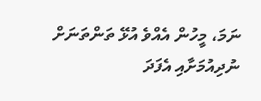ނަމަ، މީހުން އެއްވެ އުޅޭ ތަންތަނަށް ނުދިއުމަށާއި އެފަދަ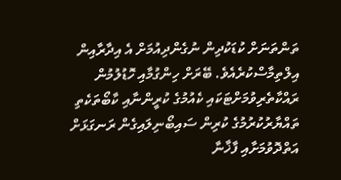ތަންތަނަށް ކުޑަކުދިން ނުގެންދިއުމަށް އެ އިދާރާއިން އިލްތިމާސްކުރެއެވެ. ބޭރަށް ހިންގުމާއި ހޮޑުލުމުން ރައްކާތެރިވުމަށްޓަކައި ކެއުމުގެ ކުރީންނާއި ކާބޯތަކެތި ތައްޔާރުކުރުމުގެ ކުރިން ސައިބޯނިލައިގެން ރަނގަޅަށް އަތްދޮވުމަށާއި ފާޚާނާ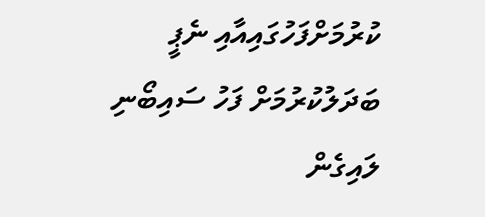ކުރުމަށްފަހުގައިއާއި ނެޕީ ބަދަލުކުރުމަށް ފަހު ސައިބޯނި ލައިގެން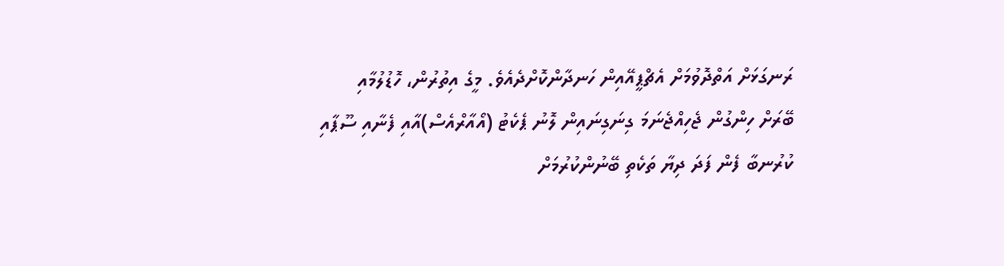ރަނގަޅަށް އަތްދޮވުމަށް އެޗްޕީއޭއިން ހަނދާންކޮށްދެއެވެ. މީގެ އިތުރުން، ހޮޑުލުމާއި ބޭރަށް ހިންގުން ޖެހިއްޖެނަމަ ގިނަގިނައިން ލޮނު ޕެކެޓު (އޯއާރްއެސް)އާއި ފެނާއި ސޫޕާއި ކުރުނބާ ފެން ފަދަ ދިޔާ ތަކެތި ބޭނުންކުރުމަށް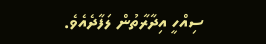ސިއްހީ އިދާރާތުން ލަފާދެއެވެ.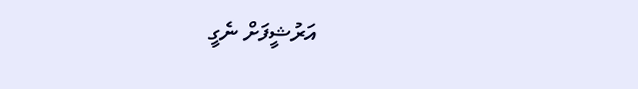އަރުޝީފަށް ނެގީ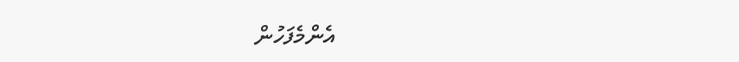އެންމެފަހުން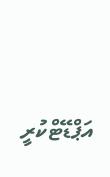އަޕްޑޭޓްކުރީ